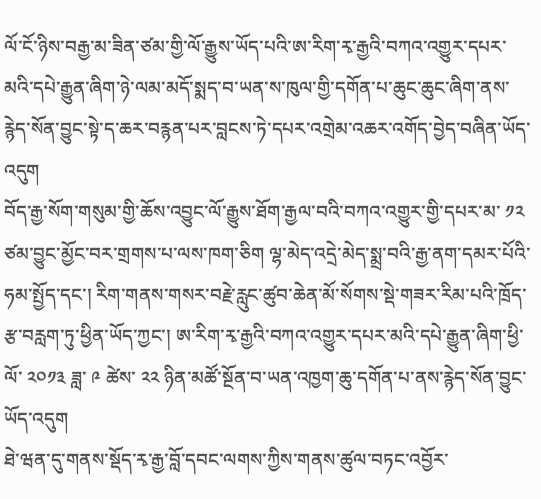ལོ་ངོ་ཉིས་བརྒྱ་མ་ཟིན་ཙམ་གྱི་ལོ་རྒྱུས་ཡོད་པའི་ཨ་རིག་རྭ་རྒྱའི་བཀའ་འགྱུར་དཔར་མའི་དཔེ་རྒྱུན་ཞིག་ཉེ་ལམ་མདོ་སྨད་བ་ཡན་ས་ཁུལ་གྱི་དགོན་པ་ཆུང་ཆུང་ཞིག་ནས་རྙེད་སོན་བྱུང་སྟེ་ད་ཆར་བརྙན་པར་བླངས་ཏེ་དཔར་འགྲེམ་འཆར་འགོད་བྱེད་བཞིན་ཡོད་འདུག
བོད་རྒྱ་སོག་གསུམ་གྱི་ཆོས་འབྱུང་ལོ་རྒྱུས་ཐོག་རྒྱལ་བའི་བཀའ་འགྱུར་གྱི་དཔར་མ་ ༡༢ ཙམ་བྱུང་མྱོང་བར་གྲགས་པ་ལས་ཁག་ཅིག ལྷ་མེད་འདྲེ་མེད་སྨྲ་བའི་རྒྱ་ནག་དམར་པོའི་ཧམ་སྤྱོད་དང་། རིག་གནས་གསར་བརྗེ་རླུང་ཚུབ་ཆེན་མོ་སོགས་སྡེ་གཟར་རིམ་པའི་ཁྲོད་རྩ་བརླག་ཏུ་ཕྱིན་ཡོད་ཀྱང་། ཨ་རིག་རྭ་རྒྱའི་བཀའ་འགྱུར་དཔར་མའི་དཔེ་རྒྱུན་ཞིག་ཕྱི་ལོ་ ༢༠༡༣ ཟླ་ ༩ ཚེས་ ༢༢ ཉིན་མཚོ་སྔོན་བ་ཡན་འཁྱག་ཆུ་དགོན་པ་ནས་རྙེད་སོན་བྱུང་ཡོད་འདུག
ཐེ་ཝན་དུ་གནས་སྡོད་རྭ་རྒྱ་བློ་དབང་ལགས་ཀྱིས་གནས་ཚུལ་བཏང་འབྱོར་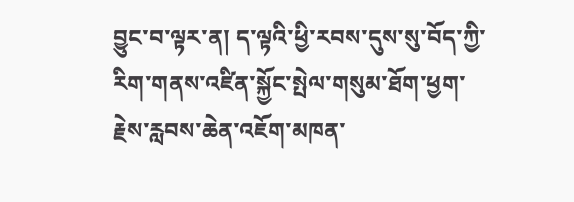བྱུང་བ་ལྟར་ན། ད་ལྟའི་ཕྱི་རབས་དུས་སུ་བོད་ཀྱི་རིག་གནས་འཛིན་སྐྱོང་སྤེལ་གསུམ་ཐོག་ཕྱག་རྗེས་རླབས་ཆེན་འཇོག་མཁན་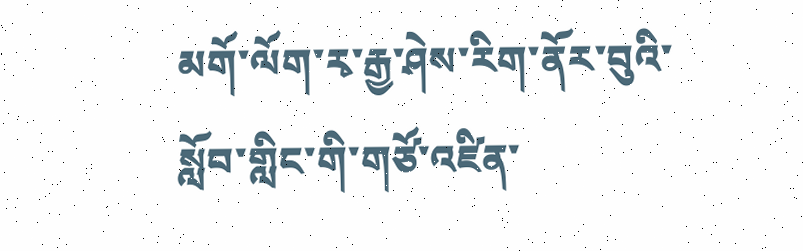མགོ་ལོག་རྭ་རྒྱ་ཤེས་རིག་ནོར་བུའི་སློབ་གླིང་གི་གཙོ་འཛིན་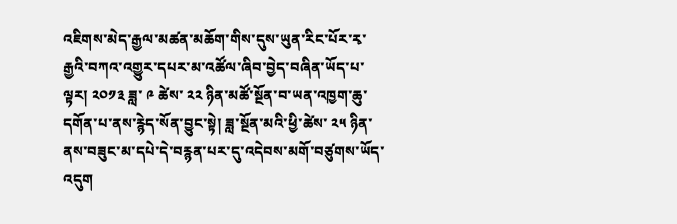འཇིགས་མེད་རྒྱལ་མཚན་མཆོག་གིས་དུས་ཡུན་རིང་པོར་རྭ་རྒྱའི་བཀའ་འགྱུར་དཔར་མ་འཚོལ་ཞིབ་བྱེད་བཞིན་ཡོད་པ་ལྟར། ༢༠༡༣ ཟླ་ ༩ ཚེས་ ༢༢ ཉིན་མཚོ་སྔོན་བ་ཡན་འཁྱག་ཆུ་དགོན་པ་ནས་རྙེད་སོན་བྱུང་སྟེ། ཟླ་སྔོན་མའི་ཕྱི་ཚེས་ ༢༥ ཉིན་ནས་བཟུང་མ་དཔེ་དེ་བརྙན་པར་དུ་འདེབས་མགོ་བཙུགས་ཡོད་འདུག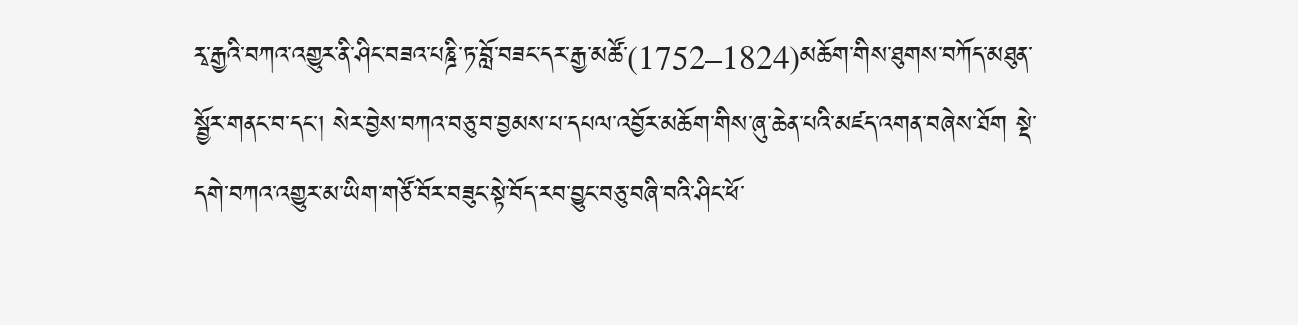རྭ་རྒྱའི་བཀའ་འགྱུར་ནི་ཤིང་བཟའ་པཎྜི་ཏ་བློ་བཟང་དར་རྒྱ་མཚོ་(1752–1824)མཆོག་གིས་ཐུགས་བཀོད་མཐུན་སྦྱོར་གནང་བ་དང་། སེར་བྱེས་བཀའ་བཅུ་བ་བྱམས་པ་དཔལ་འབྱོར་མཆོག་གིས་ཞུ་ཆེན་པའི་མཛད་འགན་བཞེས་ཐོག སྡེ་དགེ་བཀའ་འགྱུར་མ་ཡིག་གཙོ་བོར་བཟུང་སྟེ་བོད་རབ་བྱུང་བཅུ་བཞི་བའི་ཤིང་ཕོ་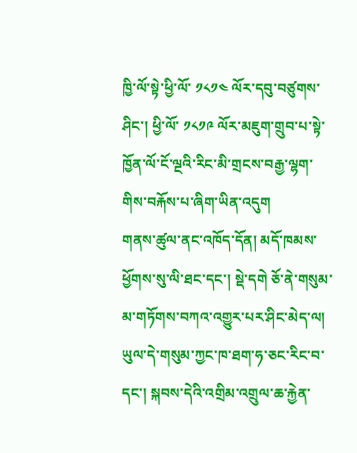ཁྱི་ལོ་སྟེ་ཕྱི་ལོ་ ༡༨༡༤ ལོར་དབུ་བཙུགས་ཤིང་། ཕྱི་ལོ་ ༡༨༡༩ ལོར་མཇུག་གྲུབ་པ་སྟེ་ཁྱོན་ལོ་ངོ་ལྔའི་རིང་མི་གྲངས་བརྒྱ་ལྷག་གིས་བརྐོས་པ་ཞིག་ཡིན་འདུག
གནས་ཚུལ་ནང་འཁོད་དོན། མདོ་ཁམས་ཕྱོགས་སུ་ལི་ཐང་དང་། སྡེ་དགེ ཅོ་ནེ་གསུམ་མ་གཏོགས་བཀའ་འགྱུར་པར་ཤིང་མེད་ལ། ཡུལ་དེ་གསུམ་ཀྱང་ཁ་ཐག་ཧ་ཅང་རིང་བ་དང་། སྐབས་དེའི་འགྲིམ་འགྲུལ་ཆ་རྐྱེན་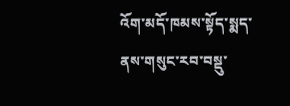འོག་མདོ་ཁམས་སྟོད་སྨད་ནས་གསུང་རབ་བསྡུ་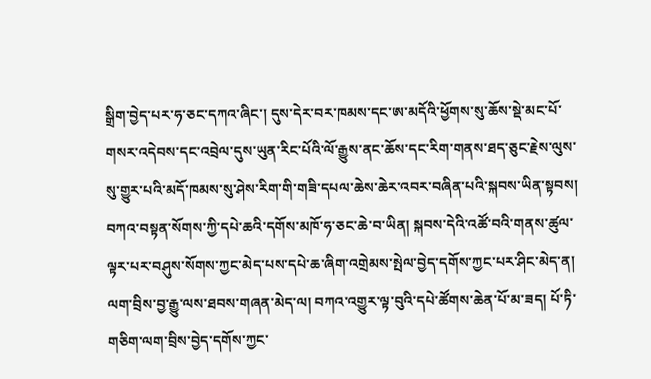སྒྲིག་བྱེད་པར་ཧ་ཅང་དཀའ་ཞིང་། དུས་དེར་བར་ཁམས་དང་ཨ་མདོའི་ཕྱོགས་སུ་ཆོས་སྡེ་མང་པོ་གསར་འདེབས་དང་འབྲེལ་དུས་ཡུན་རིང་པོའི་ལོ་རྒྱུས་ནང་ཆོས་དང་རིག་གནས་ཐད་ཅུང་རྗེས་ལུས་སུ་གྱུར་པའི་མདོ་ཁམས་སུ་ཤེས་རིག་གི་གཟི་དཔལ་ཆེས་ཆེར་འབར་བཞིན་པའི་སྐབས་ཡིན་སྟབས། བཀའ་བསྟན་སོགས་ཀྱི་དཔེ་ཆའི་དགོས་མཁོ་ཧ་ཅང་ཆེ་བ་ཡིན། སྐབས་དེའི་འཚོ་བའི་གནས་ཚུལ་ལྟར་པར་བཤུས་སོགས་ཀྱང་མེད་པས་དཔེ་ཆ་ཞིག་འགྲེམས་སྤེལ་བྱེད་དགོས་ཀྱང་པར་ཤིང་མེད་ན། ལག་བྲིས་བྱ་རྒྱུ་ལས་ཐབས་གཞན་མེད་ལ། བཀའ་འགྱུར་ལྟ་བུའི་དཔེ་ཚོགས་ཆེན་པོ་མ་ཟད། པོ་ཏི་གཅིག་ལག་བྲིས་བྱེད་དགོས་ཀྱང་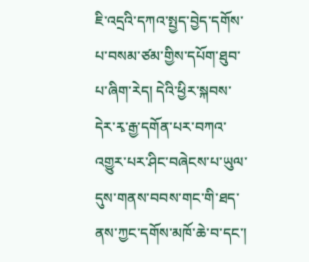ཇི་འདྲའི་དཀའ་སྤྱད་བྱེད་དགོས་པ་བསམ་ཙམ་གྱིས་དཔོག་ཐུབ་པ་ཞིག་རེད། དེའི་ཕྱིར་སྐབས་དེར་རྭ་རྒྱ་དགོན་པར་བཀའ་འགྱུར་པར་ཤིང་བཞེངས་པ་ཡུལ་དུས་གནས་བབས་གང་གི་ཐད་ནས་ཀྱང་དགོས་མཁོ་ཆེ་བ་དང་།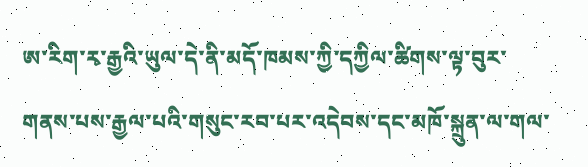ཨ་རིག་རྭ་རྒྱའི་ཡུལ་དེ་ནི་མདོ་ཁམས་ཀྱི་དཀྱིལ་ཚིགས་ལྟ་བུར་གནས་པས་རྒྱལ་པའི་གསུང་རབ་པར་འདེབས་དང་མཁོ་སྐྲུན་ལ་གལ་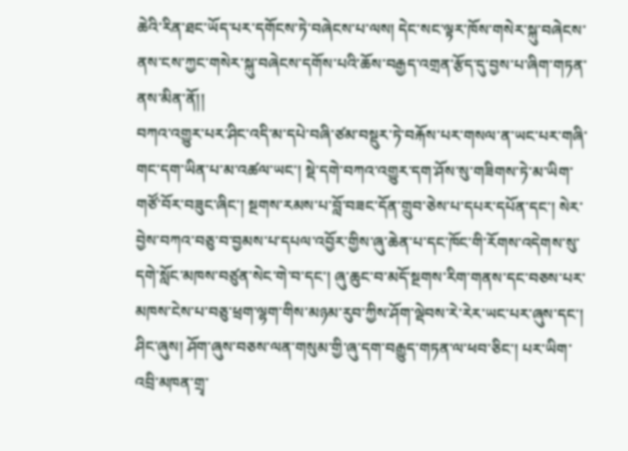ཆེའི་རིན་ཐང་ཡོད་པར་དགོངས་ཏེ་བཞེངས་པ་ལས། དེང་སང་ལྟར་ཁོས་གསེར་སྐུ་བཞེངས་ནས་ངས་ཀྱང་གསེར་སྐུ་བཞེངས་དགོས་པའི་ཆོས་བརྒྱད་འགྲན་རྩོད་དུ་བྱས་པ་ཞིག་གཏན་ནས་མིན་ནོ།།
བཀའ་འགྱུར་པར་ཤིང་འདི་མ་དཔེ་བཞི་ཙམ་བསྡུར་ཏེ་བརྐོས་པར་གསལ་ན་ཡང་པར་གཞི་གང་དག་ཡིན་པ་མ་འཚལ་ཡང་། སྡེ་དགེ་བཀའ་འགྱུར་དག་ཤོས་སུ་གཟིགས་ཏེ་མ་ཡིག་གཙོ་བོར་བཟུང་ཞིང་། སྔགས་རམས་པ་བློ་བཟང་དོན་གྲུབ་ཅེས་པ་དཔར་དཔོན་དང་། སེར་བྱེས་བཀའ་བཅུ་བ་བྱམས་པ་དཔལ་འབྱོར་གྱིས་ཞུ་ཆེན་པ་དང་ཁོང་གི་རོགས་འདེགས་སུ་དགེ་སློང་མཁས་བཙུན་སེང་གེ་བ་དང་། ཞུ་ཆུང་བ་མདོ་སྔགས་རིག་གནས་དང་བཅས་པར་མཁས་ངེས་པ་བཅུ་ཕྲག་ལྷག་གིས་མཉམ་རུབ་ཀྱིས་ཤོག་ལྡེབས་རེ་རེར་ཡང་པར་ཞུས་དང་། ཤིང་ཞུས། ཤོག་ཞུས་བཅས་ལན་གསུམ་གྱི་ཞུ་དག་བརྒྱུད་གཏན་ལ་ཕབ་ཅིང་། པར་ཡིག་འབྲི་མཁན་གྲྭ་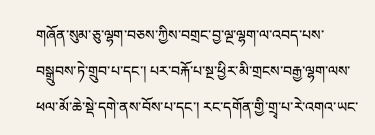གཞོན་སུམ་ཅུ་ལྷག་བཅས་ཀྱིས་བགྲང་བྱ་ལྔ་ལྷག་ལ་འབད་པས་བསྒྲུབས་ཏེ་གྲུབ་པ་དང་། པར་བརྐོ་པ་སྔ་ཕྱིར་མི་གྲངས་བརྒྱ་ལྷག་ལས་ཕལ་མོ་ཆེ་སྡེ་དགེ་ནས་བོས་པ་དང་། རང་དགོན་གྱི་གྲྭ་པ་རེ་འགའ་ཡང་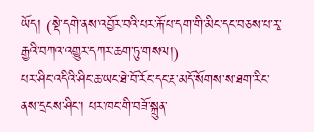ཡོད། (སྡེ་དགེ་ནས་འབྱོར་བའི་པར་རྐོ་པ་དག་གི་མིང་དང་བཅས་པ་རྭ་རྒྱའི་བཀའ་འགྱུར་དཀར་ཆག་ཏུ་གསལ།)
པར་ཤིང་འདིའི་ཤིང་ཆ་ཡང་ཐེ་བོ་རོང་དང་རྔ་མདོ་སོགས་ས་ཐག་རིང་ནས་དྲངས་ཤིང་། པར་ཁང་གི་བཟོ་སྐྲུན་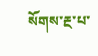སོགས་རྔ་པ་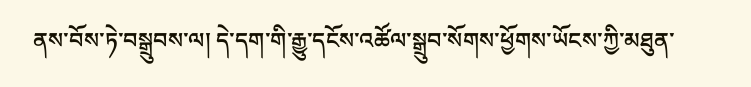ནས་བོས་ཏེ་བསྒྲུབས་ལ། དེ་དག་གི་རྒྱུ་དངོས་འཚོལ་སྒྲུབ་སོགས་ཕྱོགས་ཡོངས་ཀྱི་མཐུན་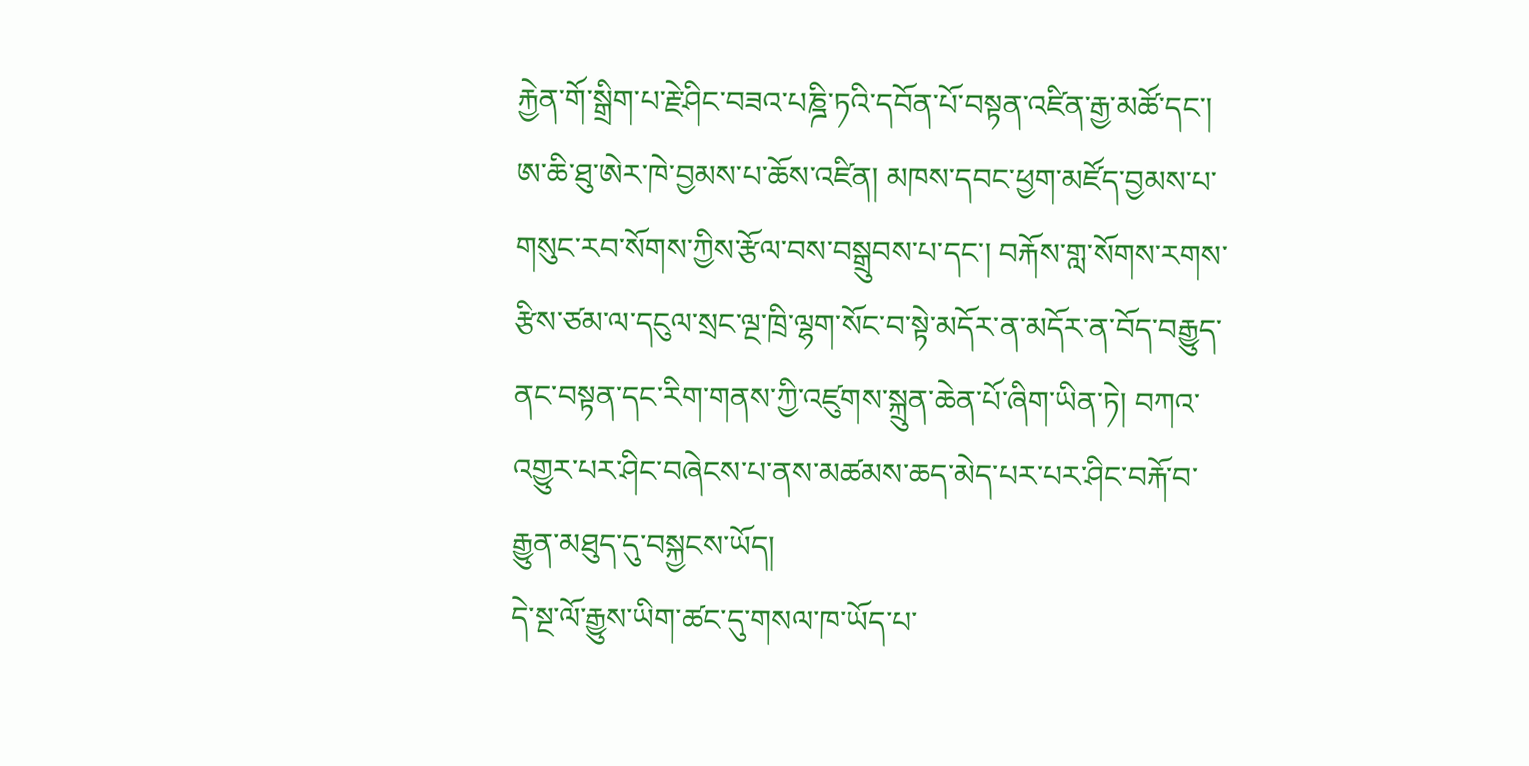རྐྱེན་གོ་སྒྲིག་པ་རྗེ་ཤིང་བཟའ་པཎྜི་ཏའི་དབོན་པོ་བསྟན་འཛིན་རྒྱ་མཚོ་དང་། ཨ་ཆི་ཐུ་ཨེར་ཁེ་བྱམས་པ་ཆོས་འཛིན། མཁས་དབང་ཕྱག་མཛོད་བྱམས་པ་གསུང་རབ་སོགས་ཀྱིས་རྩོལ་བས་བསྒྲུབས་པ་དང་། བརྐོས་གླ་སོགས་རགས་རྩིས་ཙམ་ལ་དངུལ་སྲང་ལྔ་ཁྲི་ལྷག་སོང་བ་སྟེ་མདོར་ན་མདོར་ན་བོད་བརྒྱུད་ནང་བསྟན་དང་རིག་གནས་ཀྱི་འཛུགས་སྐྲུན་ཆེན་པོ་ཞིག་ཡིན་ཏེ། བཀའ་འགྱུར་པར་ཤིང་བཞེངས་པ་ནས་མཚམས་ཆད་མེད་པར་པར་ཤིང་བརྐོ་བ་རྒྱུན་མཐུད་དུ་བསྐྱངས་ཡོད།
དེ་སྔ་ལོ་རྒྱུས་ཡིག་ཚང་དུ་གསལ་ཁ་ཡོད་པ་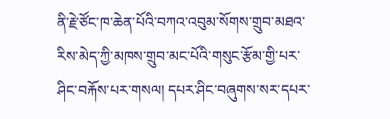ནི་རྗེ་ཙོང་ཁ་ཆེན་པོའི་བཀའ་འབུམ་སོགས་གྲུབ་མཐའ་རིས་མེད་ཀྱི་མཁས་གྲུབ་མང་པོའི་གསུང་རྩོམ་གྱི་པར་ཤིང་བརྐོས་པར་གསལ། དཔར་ཤིང་བཞུགས་སར་དཔར་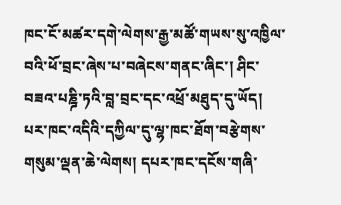ཁང་ངོ་མཚར་དགེ་ལེགས་རྒྱ་མཚོ་གཡས་སུ་འཁྱིལ་བའི་ཕོ་བྲང་ཞེས་པ་བཞེངས་གནང་ཞིང་། ཤིང་བཟའ་པཎྜི་ཏའི་བླ་བྲང་དང་འཕྲོ་མཐུད་དུ་ཡོད། པར་ཁང་འདིའི་དཀྱིལ་དུ་ལྷ་ཁང་ཐོག་བརྩེགས་གསུམ་ལྡན་ཆེ་ལེགས། དཔར་ཁང་དངོས་གཞི་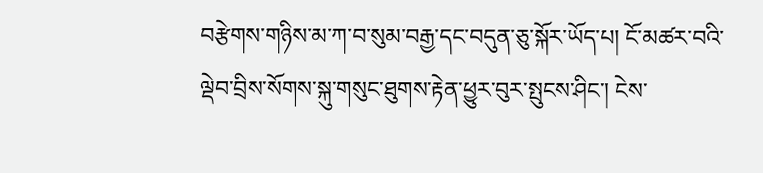བརྩེགས་གཉིས་མ་ཀ་བ་སུམ་བརྒྱ་དང་བདུན་ཅུ་སྐོར་ཡོད་པ། ངོ་མཚར་བའི་ལྡེབ་བྲིས་སོགས་སྐུ་གསུང་ཐུགས་རྟེན་ཕྱུར་བུར་སྤུངས་ཤིང་། ངེས་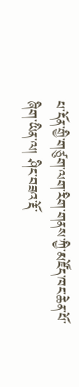པ་དོན་གྱི་གཙུག་ལག་རིག་གནས་ཀྱི་མཛོད་ཁང་ཆེན་པོ་ཞིག་ཡིན་ལ། ཤིང་བཟའ་རྡོ་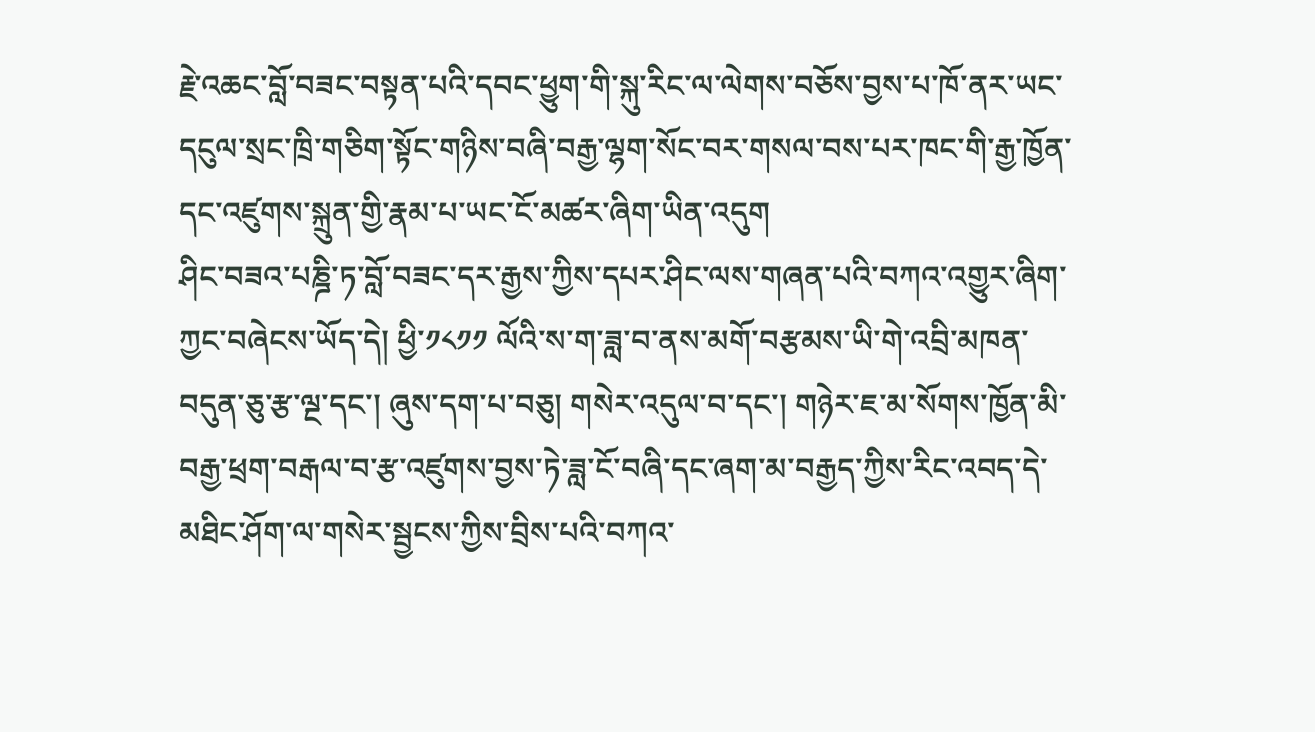རྗེ་འཆང་བློ་བཟང་བསྟན་པའི་དབང་ཕྱུག་གི་སྐུ་རིང་ལ་ལེགས་བཅོས་བྱས་པ་ཁོ་ནར་ཡང་དངུལ་སྲང་ཁྲི་གཅིག་སྟོང་གཉིས་བཞི་བརྒྱ་ལྷག་སོང་བར་གསལ་བས་པར་ཁང་གི་རྒྱ་ཁྱོན་དང་འཛུགས་སྐྲུན་གྱི་རྣམ་པ་ཡང་ངོ་མཚར་ཞིག་ཡིན་འདུག
ཤིང་བཟའ་པཎྜི་ཏ་བློ་བཟང་དར་རྒྱས་ཀྱིས་དཔར་ཤིང་ལས་གཞན་པའི་བཀའ་འགྱུར་ཞིག་ཀྱང་བཞེངས་ཡོད་དེ། ཕྱི་༡༨༡༡ ལོའི་ས་ག་ཟླ་བ་ནས་མགོ་བརྩམས་ཡི་གེ་འབྲི་མཁན་བདུན་ཅུ་རྩ་ལྔ་དང་། ཞུས་དག་པ་བཅུ། གསེར་འདུལ་བ་དང་། གཉེར་ཇ་མ་སོགས་ཁྱོན་མི་བརྒྱ་ཕྲག་བརྒལ་བ་རྩ་འཛུགས་བྱས་ཏེ་ཟླ་ངོ་བཞི་དང་ཞག་མ་བརྒྱད་ཀྱིས་རིང་འབད་དེ་མཐིང་ཤོག་ལ་གསེར་སྦྱངས་ཀྱིས་བྲིས་པའི་བཀའ་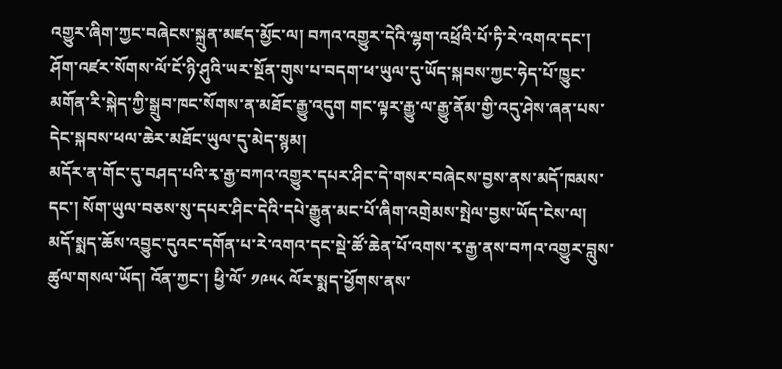འགྱུར་ཞིག་ཀྱང་བཞེངས་སྐྲུན་མཛད་མྱོང་ལ། བཀའ་འགྱུར་དེའི་ལྷག་འཕྲོའི་པོ་ཏི་རེ་འགའ་དང་། ཤོག་འཛར་སོགས་ལོ་ངོ་ཉི་ཤུའི་ཡར་སྔོན་གུས་པ་བདག་ཕ་ཡུལ་དུ་ཡོད་སྐབས་ཀྱང་ཧེད་པོ་ཁྱུང་མགོན་རི་སྐེད་ཀྱི་སྒྲུབ་ཁང་སོགས་ན་མཐོང་རྒྱུ་འདུག གང་ལྟར་རྒྱུ་ལ་རྒྱུ་ནོམ་གྱི་འདུ་ཤེས་ཞན་པས་དེང་སྐབས་ཕལ་ཆེར་མཐོང་ཡུལ་དུ་མེད་སྙམ།
མདོར་ན་གོང་དུ་བཤད་པའི་རྭ་རྒྱ་བཀའ་འགྱུར་དཔར་ཤིང་དེ་གསར་བཞེངས་བྱས་ནས་མདོ་ཁམས་དང་། སོག་ཡུལ་བཅས་སུ་དཔར་ཤིང་དེའི་དཔེ་རྒྱུན་མང་པོ་ཞིག་འགྲེམས་སྤེལ་བྱས་ཡོད་ངེས་ལ། མདོ་སྨད་ཆོས་འབྱུང་དུའང་དགོན་པ་རེ་འགའ་དང་སྡེ་ཚོ་ཆེན་པོ་འགས་རྭ་རྒྱ་ནས་བཀའ་འགྱུར་བླུས་ཚུལ་གསལ་ཡོད། འོན་ཀྱང་། ཕྱི་ལོ་ ༡༩༥༨ ལོར་སྨད་ཕྱོགས་ནས་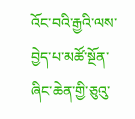འོང་བའི་རྒྱའི་ལས་བྱེད་པ་མཚོ་སྔོན་ཞིང་ཆེན་གྱི་ཅུའུ་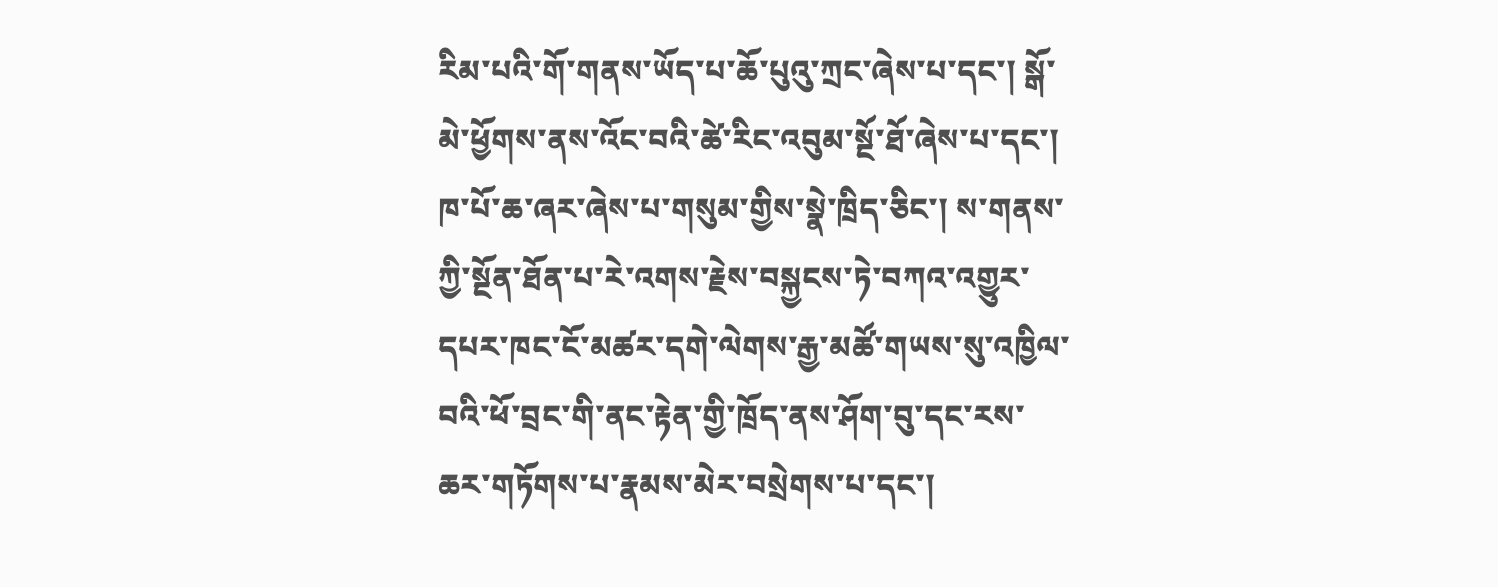རིམ་པའི་གོ་གནས་ཡོད་པ་ཆོ་པུའུ་ཀྲང་ཞེས་པ་དང་། སྒོ་མེ་ཕྱོགས་ནས་འོང་བའི་ཚེ་རིང་འབུམ་སྔོ་ཐོ་ཞེས་པ་དང་། ཁ་པོ་ཆ་ཞར་ཞེས་པ་གསུམ་གྱིས་སྣེ་ཁྲིད་ཅིང་། ས་གནས་ཀྱི་སྔོན་ཐོན་པ་རེ་འགས་རྗེས་བསྐྱངས་ཏེ་བཀའ་འགྱུར་དཔར་ཁང་ངོ་མཚར་དགེ་ལེགས་རྒྱ་མཚོ་གཡས་སུ་འཁྱིལ་བའི་ཕོ་བྲང་གི་ནང་རྟེན་གྱི་ཁྲོད་ནས་ཤོག་བུ་དང་རས་ཆར་གཏོགས་པ་རྣམས་མེར་བསྲེགས་པ་དང་།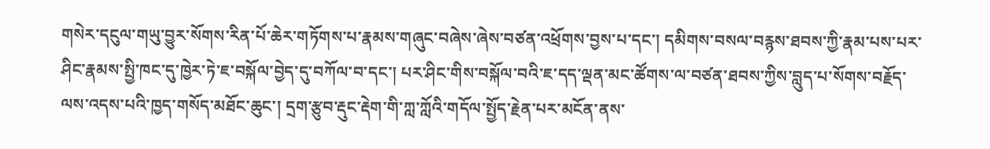གསེར་དངུལ་གཡུ་བྱུར་སོགས་རིན་པོ་ཆེར་གཏོགས་པ་རྣམས་གཞུང་བཞེས་ཞེས་བཙན་འཕྲོགས་བྱས་པ་དང་། དམིགས་བསལ་བརྙས་ཐབས་ཀྱི་རྣམ་པས་པར་ཤིང་རྣམས་སྤྱི་ཁང་དུ་ཁྱེར་ཏེ་ཇ་བསྐོལ་བྱེད་དུ་བཀོལ་བ་དང་། པར་ཤིང་གིས་བསྐོལ་བའི་ཇ་དད་ལྡན་མང་ཚོགས་ལ་བཙན་ཐབས་ཀྱིས་བླུད་པ་སོགས་བརྗོད་ལས་འདས་པའི་ཁྱད་གསོད་མཐོང་ཆུང་། དྲག་རྩུབ་རྡུང་རྡེག་གི་ཀླ་ཀློའི་གདོལ་སྤྱོད་རྗེན་པར་མངོན་ནས་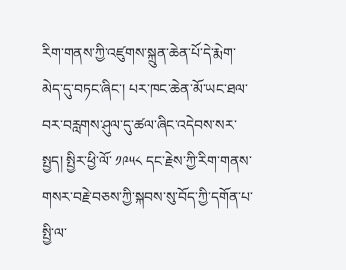རིག་གནས་ཀྱི་འཛུགས་སྐྲུན་ཆེན་པོ་དེ་རྨེག་མེད་དུ་བཏང་ཞིང་། པར་ཁང་ཆེན་མོ་ཡང་ཐལ་བར་བརླགས་ཤུལ་དུ་ཚལ་ཞིང་འདེབས་སར་སྤྱད། སྤྱིར་ཕྱི་ལོ་ ༡༩༥༨ དང་རྗེས་ཀྱི་རིག་གནས་གསར་བརྗེ་བཅས་ཀྱི་སྐབས་སུ་བོད་ཀྱི་དགོན་པ་སྤྱི་ལ་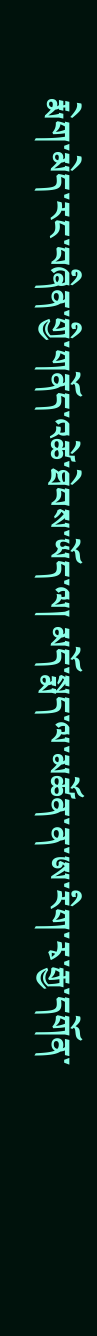རྨེག་མེད་རང་བཞིན་གྱི་གནོད་འཚེ་ཐེབས་ཡོད་ལ། མདོ་སྨད་ལ་མཚོན་ན་ཨ་རིག་རྭ་རྒྱ་དགོན་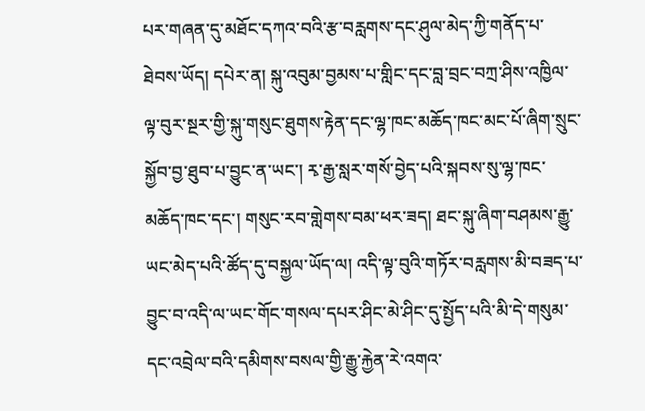པར་གཞན་དུ་མཐོང་དཀའ་བའི་རྩ་བརླགས་དང་ཤུལ་མེད་ཀྱི་གནོད་པ་ཐེབས་ཡོད། དཔེར་ན། སྐུ་འབུམ་བྱམས་པ་གླིང་དང་བླ་བྲང་བཀྲ་ཤིས་འཁྱིལ་ལྟ་བུར་སྔར་གྱི་སྐུ་གསུང་ཐུགས་རྟེན་དང་ལྷ་ཁང་མཆོད་ཁང་མང་པོ་ཞིག་སྲུང་སྐྱོབ་བྱ་ཐུབ་པ་བྱུང་ན་ཡང་། རྭ་རྒྱ་སླར་གསོ་བྱེད་པའི་སྐབས་སུ་ལྷ་ཁང་མཆོད་ཁང་དང་། གསུང་རབ་གླེགས་བམ་ཕར་ཟད། ཐང་སྐུ་ཞིག་བཤམས་རྒྱུ་ཡང་མེད་པའི་ཚོད་དུ་བསྐྱལ་ཡོད་ལ། འདི་ལྟ་བུའི་གཏོར་བརླགས་མི་བཟད་པ་བྱུང་བ་འདི་ལ་ཡང་གོང་གསལ་དཔར་ཤིང་མེ་ཤིང་དུ་སྤྱོད་པའི་མི་དེ་གསུམ་དང་འབྲེལ་བའི་དམིགས་བསལ་གྱི་རྒྱུ་རྐྱེན་རེ་འགའ་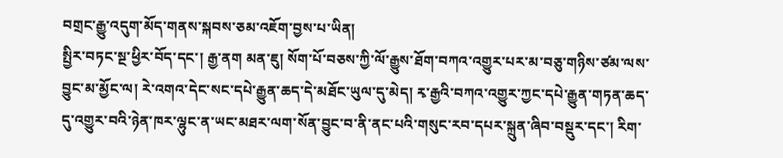བགྲང་རྒྱུ་འདུག་མོད་གནས་སྐབས་ཅམ་འཇོག་བྱས་པ་ཡིན།
སྤྱིར་བཏང་སྔ་ཕྱིར་བོད་དང་། རྒྱ་ནག མན་ཇུ། སོག་པོ་བཅས་ཀྱི་ལོ་རྒྱུས་ཐོག་བཀའ་འགྱུར་པར་མ་བཅུ་གཉིས་ཙམ་ལས་བྱུང་མ་མྱོང་ལ། རེ་འགའ་དེང་སང་དཔེ་རྒྱུན་ཆད་དེ་མཐོང་ཡུལ་དུ་མེད། རྭ་རྒྱའི་བཀའ་འགྱུར་ཀྱང་དཔེ་རྒྱུན་གཏན་ཆད་དུ་འགྱུར་བའི་ཉེན་ཁར་ལྷུང་ན་ཡང་མཐར་ལག་སོན་བྱུང་བ་ནི་ནང་པའི་གསུང་རབ་དཔར་སྐྲུན་ཞིབ་བསྡུར་དང་། རིག་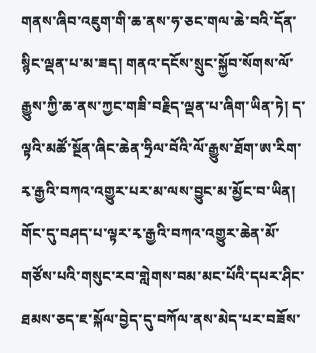གནས་ཞིབ་འཇུག་གི་ཆ་ནས་ཧ་ཅང་གལ་ཆེ་བའི་དོན་སྙིང་ལྡན་པ་མ་ཟད། གནའ་དངོས་སྲུང་སྐྱོབ་སོགས་ལོ་རྒྱུས་ཀྱི་ཆ་ནས་ཀྱང་གཟི་བརྗིད་ལྡན་པ་ཞིག་ཡིན་ཏེ། ད་ལྟའི་མཚོ་སྔོན་ཞིང་ཆེན་ཧྲིལ་བོའི་ལོ་རྒྱུས་ཐོག་ཨ་རིག་རྭ་རྒྱའི་བཀའ་འགྱུར་པར་མ་ལས་བྱུང་མ་མྱོང་བ་ཡིན།
གོང་དུ་བཤད་པ་ལྟར་རྭ་རྒྱའི་བཀའ་འགྱུར་ཆེན་མོ་གཙོས་པའི་གསུང་རབ་གླེགས་བམ་མང་པོའི་དཔར་ཤིང་ཐམས་ཅད་ཇ་སྐོལ་བྱེད་དུ་བཀོལ་ནས་མེད་པར་བཟོས་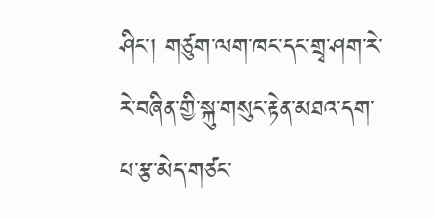ཤིང་། གཙུག་ལག་ཁང་དང་གྲྭ་ཤག་རེ་རེ་བཞིན་གྱི་སྐུ་གསུང་རྟེན་མཐའ་དག་པ་རྩ་མེད་གཙང་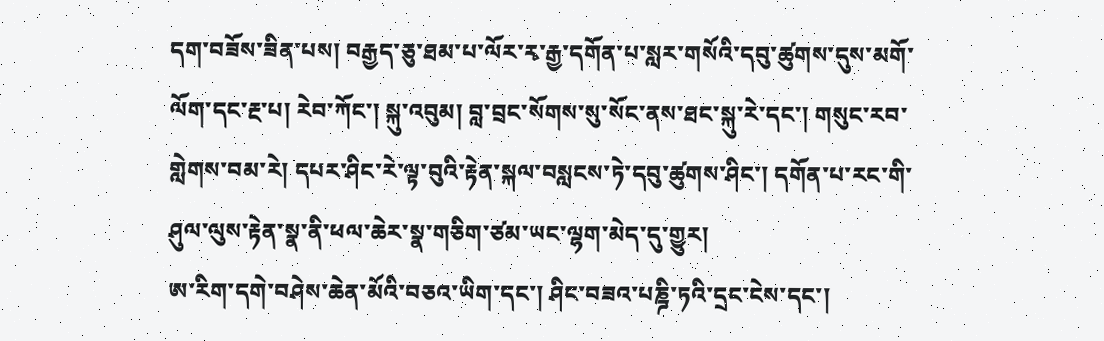དག་བཟོས་ཟིན་པས། བརྒྱད་ཅུ་ཐམ་པ་ལོར་རྭ་རྒྱ་དགོན་པ་སླར་གསོའི་དབུ་ཚུགས་དུས་མགོ་ལོག་དང་རྔ་པ། རེབ་ཀོང་། སྐུ་འབུམ། བླ་བྲང་སོགས་སུ་སོང་ནས་ཐང་སྐུ་རེ་དང་། གསུང་རབ་གླེགས་བམ་རེ། དཔར་ཤིང་རེ་ལྟ་བུའི་རྟེན་སྐལ་བསླངས་ཏེ་དབུ་ཚུགས་ཤིང་། དགོན་པ་རང་གི་ཤུལ་ལུས་རྟེན་སྣ་ནི་ཕལ་ཆེར་སྣ་གཅིག་ཙམ་ཡང་ལྷག་མེད་དུ་གྱུར།
ཨ་རིག་དགེ་བཤེས་ཆེན་མོའི་བཅའ་ཡིག་དང་། ཤིང་བཟའ་པཎྜི་ཏའི་དྲང་ངེས་དང་།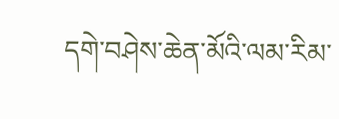དགེ་བཤེས་ཆེན་མོའི་ལམ་རིམ་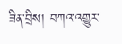ཟིན་བྲིས། བཀའ་འགྱུར་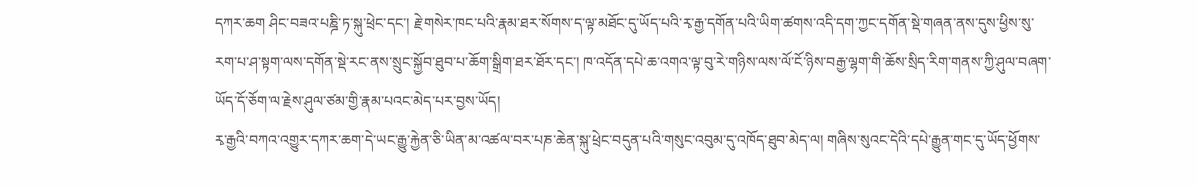དཀར་ཆག ཤིང་བཟའ་པཎྜི་ཏ་སྐུ་ཕྲེང་དང་། རྗེ་གསེར་ཁང་པའི་རྣམ་ཐར་སོགས་ད་ལྟ་མཐོང་དུ་ཡོད་པའི་རྭ་རྒྱ་དགོན་པའི་ཡིག་ཚགས་འདི་དག་ཀྱང་དགོན་སྡེ་གཞན་ནས་དུས་ཕྱིས་སུ་རག་པ་ཤ་སྟག་ལས་དགོན་སྡེ་རང་ནས་སྲུང་སྐྱོབ་ཐུབ་པ་ཆོག་སྒྲིག་ཐར་ཐོར་དང་། ཁ་འདོན་དཔེ་ཆ་འགའ་ལྟ་བུ་རེ་གཉིས་ལས་ལོ་ངོ་ཉིས་བརྒྱ་ལྷག་གི་ཆོས་སྲིད་རིག་གནས་ཀྱི་ཤུལ་བཞག་ཡོད་དོ་ཅོག་ལ་རྗེས་ཤུལ་ཙམ་གྱི་རྣམ་པའང་མེད་པར་བྱས་ཡོད།
རྭ་རྒྱའི་བཀའ་འགྱུར་དཀར་ཆག་དེ་ཡང་རྒྱུ་རྐྱེན་ཅི་ཡིན་མ་འཚལ་བར་པཎ་ཆེན་སྐུ་ཕྲེང་བདུན་པའི་གསུང་འབུམ་དུ་འཁོད་ཐུབ་མེད་ལ། གཞིས་སུའང་དེའི་དཔེ་རྒྱུན་གང་དུ་ཡོད་ཕྱོགས་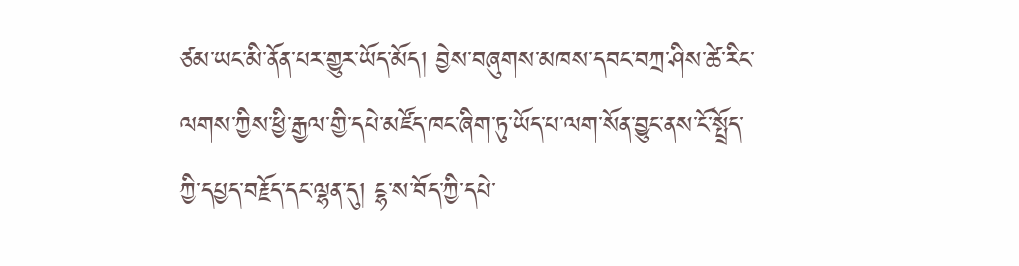ཙམ་ཡང་མི་ནོན་པར་གྱུར་ཡོད་མོད། བྱེས་བཞུགས་མཁས་དབང་བཀྲ་ཤིས་ཚེ་རིང་ལགས་ཀྱིས་ཕྱི་རྒྱལ་གྱི་དཔེ་མཛོད་ཁང་ཞིག་ཏུ་ཡོད་པ་ལག་སོན་བྱུང་ནས་ངོ་སྤྲོད་ཀྱི་དཔྱད་བརྗོད་དང་ལྷན་དུ། ངྷ་ས་བོད་ཀྱི་དཔེ་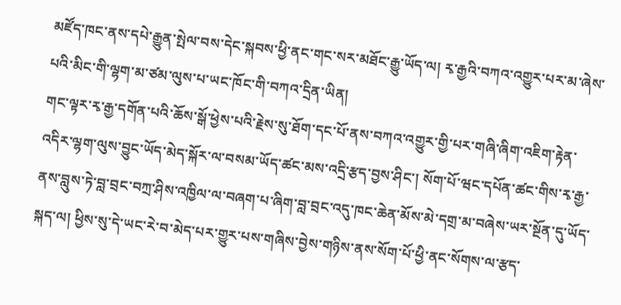མཛོད་ཁང་ནས་དཔེ་རྒྱུན་སྤེལ་བས་དེང་སྐབས་ཕྱི་ནང་གང་སར་མཐོང་རྒྱུ་ཡོད་ལ། རྭ་རྒྱའི་བཀའ་འགྱུར་པར་མ་ཞེས་པའི་མིང་གི་ལྷག་མ་ཙམ་ལུས་པ་ཡང་ཁོང་གི་བཀའ་དྲིན་ཡིན།
གང་ལྟར་རྭ་རྒྱ་དགོན་པའི་ཆོས་སྒོ་ཕྱེས་པའི་རྗེས་སུ་ཐོག་དང་པོ་ནས་བཀའ་འགྱུར་གྱི་པར་གཞི་ཞིག་འཇིག་རྟེན་འདིར་ལྷག་ལུས་བྱུང་ཡོད་མེད་སྐོར་ལ་བསམ་ཡོད་ཚང་མས་འདྲི་རྩད་བྱས་ཤིང་། སོག་པོ་ཝང་དཔོན་ཚང་གིས་རྭ་རྒྱ་ནས་བླུས་ཏེ་བླ་བྲང་བཀྲ་ཤིས་འཁྱིལ་ལ་བཞག་པ་ཞིག་བླ་བྲང་འདུ་ཁང་ཆེན་མོས་མེ་དགྲ་མ་བཞེས་ཡར་སྔོན་དུ་ཡོད་སྐད་ལ། ཕྱིས་སུ་དེ་ཡང་རེ་བ་མེད་པར་གྱུར་པས་གཞིས་བྱེས་གཉིས་ནས་སོག་པོ་ཕྱི་ནང་སོགས་ལ་རྩད་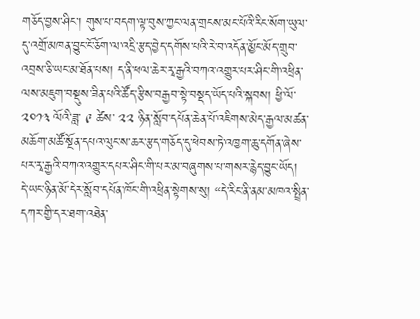གཅོད་བྱས་ཤིང་། གུས་པ་བདག་ལྟ་བུས་ཀྱང་ལན་གྲངས་མང་པོའི་རིང་སོག་ཡུལ་དུ་འགྲོ་མཁན་བྱུང་ངོ་ཅོག་ལ་འདྲི་རྩད་བྱེད་དགོས་པའི་རེ་བ་འདོན་མྱོང་མོད་གྲུབ་འབྲས་ཅི་ཡང་མ་ཐོན་པས། ད་ནི་ཕལ་ཆེར་རྭ་རྒྱའི་བཀའ་འགྱུར་པར་ཤིང་གི་འཕྲིན་ལས་མཇུག་བསྡུས་ཟིན་པའི་ཚོད་རྩིས་བརྒྱབ་སྟེ་བསྡད་ཡོད་པའི་སྐབས། ཕྱི་ལོ་ ༢༠༡༣ ལོའི་ཟླ་ ༩ ཚེས་ ༢༢ ཉིན་སློབ་དཔོན་ཆེན་པོ་འཇིགས་མེད་རྒྱལ་མཚན་མཆོག་མཚོ་སྔོན་དཔའ་ལུང་ས་ཆར་རྩད་གཅོད་དུ་ཕེབས་ཏེ་འཁྱག་ཆུ་དགོན་ཞེས་པར་རྭ་རྒྱའི་བཀའ་འགྱུར་དཔར་ཤིང་གི་པར་མ་བཞུགས་པ་གསར་རྙེད་བྱུང་ཡོད།
དེ་ཡང་ཉིན་མོ་དེར་སློབ་དཔོན་ཁོང་གི་འཕྲིན་སྟེགས་སུ། “དེ་རིང་ནི་ནམ་མཁའ་སྤྲིན་དཀར་གྱི་དར་ཐག་འཐེན་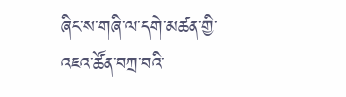ཞིང་ས་གཞི་ལ་དགེ་མཚན་གྱི་འཇའ་ཚོན་བཀྲ་བའི་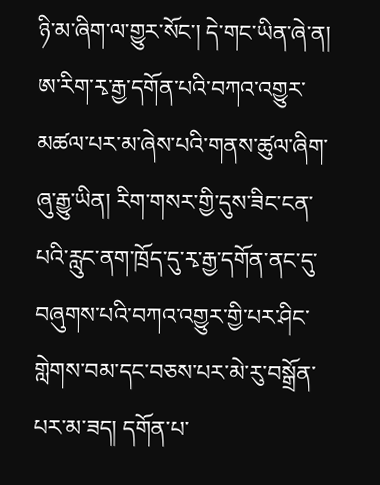ཉི་མ་ཞིག་ལ་གྱུར་སོང་། དེ་གང་ཡིན་ཞེ་ན། ཨ་རིག་རྭ་རྒྱ་དགོན་པའི་བཀའ་འགྱུར་མཚལ་པར་མ་ཞེས་པའི་གནས་ཚུལ་ཞིག་ཞུ་རྒྱུ་ཡིན། རིག་གསར་གྱི་དུས་ཟིང་ངན་པའི་རླུང་ནག་ཁྲོད་དུ་རྭ་རྒྱ་དགོན་ནང་དུ་བཞུགས་པའི་བཀའ་འགྱུར་གྱི་པར་ཤིང་གླེགས་བམ་དང་བཅས་པར་མེ་རུ་བསྒྲོན་པར་མ་ཟད། དགོན་པ་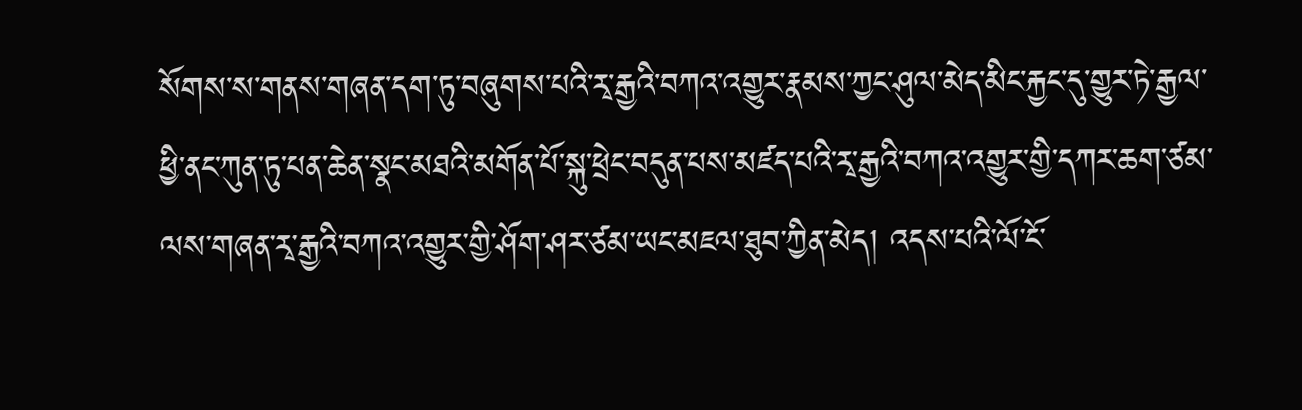སོགས་ས་གནས་གཞན་དག་ཏུ་བཞུགས་པའི་རྭ་རྒྱའི་བཀའ་འགྱུར་རྣམས་ཀྱང་ཤུལ་མེད་མིང་རྐྱང་དུ་གྱུར་ཏེ་རྒྱལ་ཕྱི་ནང་ཀུན་ཏུ་པན་ཆེན་སྣང་མཐའི་མགོན་པོ་སྐུ་ཕྲེང་བདུན་པས་མཛད་པའི་རྭ་རྒྱའི་བཀའ་འགྱུར་གྱི་དཀར་ཆག་ཙམ་ལས་གཞན་རྭ་རྒྱའི་བཀའ་འགྱུར་གྱི་ཤོག་ཤར་ཙམ་ཡང་མཇལ་ཐུབ་ཀྱིན་མེད། འདས་པའི་ལོ་ངོ་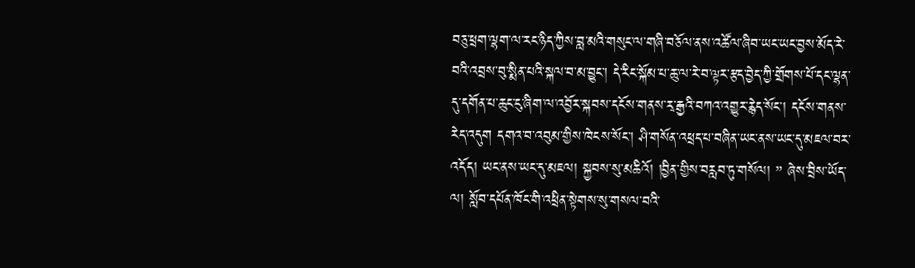བཅུ་ཕྲག་ལྷག་ལ་རང་ཉིད་ཀྱིས་བླ་མའི་གསུང་ལ་གཞི་བཅོལ་ནས་འཚོལ་ཞིབ་ཡང་ཡང་བྱས་མོད་རེ་བའི་འབྲས་བུ་སྨིན་པའི་སྐལ་བ་མ་བྱུང་། དེ་རིང་སྐོམ་པ་ཆུ་ལ་རེ་བ་ལྟར་རྩད་བྱེད་ཀྱི་གྲོགས་པོ་དང་ལྷན་དུ་དགོན་པ་ཆུང་ངུ་ཞིག་ལ་འབྱོར་སྐབས་དངོས་གནས་རྭ་རྒྱའི་བཀའ་འགྱུར་རྙེད་སོང་། དངོས་གནས་རེད་འདུག དགའ་བ་འབུམ་གྱིས་ཁེངས་སོང་། ཤི་གསོན་འཕྲད་པ་བཞིན་ཡང་ནས་ཡང་དུ་མཇལ་བར་འདོད། ཡང་ནས་ཡང་དུ་མཇལ། སྐྱབས་སུ་མཆིའོ། །བྱིན་གྱིས་བརླབ་ཏུ་གསོལ། ” ཞེས་བྲིས་ཡོད་ལ། སློབ་དཔོན་ཁོང་གི་འཕྲིན་སྟེགས་སུ་གསལ་བའི་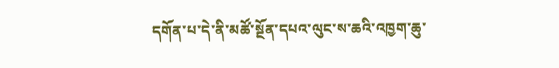དགོན་པ་དེ་ནི་མཚོ་སྔོན་དཔའ་ལུང་ས་ཆའི་འཁྱག་ཆུ་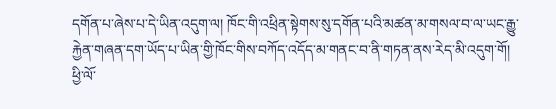དགོན་པ་ཞེས་པ་དེ་ཡིན་འདུག་ལ། ཁོང་གི་འཕྲིན་སྟེགས་སུ་དགོན་པའི་མཚན་མ་གསལ་བ་ལ་ཡང་རྒྱུ་རྐྱེན་གཞན་དག་ཡོད་པ་ཡིན་གྱི་ཁོང་གིས་བཀོད་འདོད་མ་གནང་བ་ནི་གཏན་ནས་རེད་མི་འདུག་གོ།
ཕྱི་ལོ་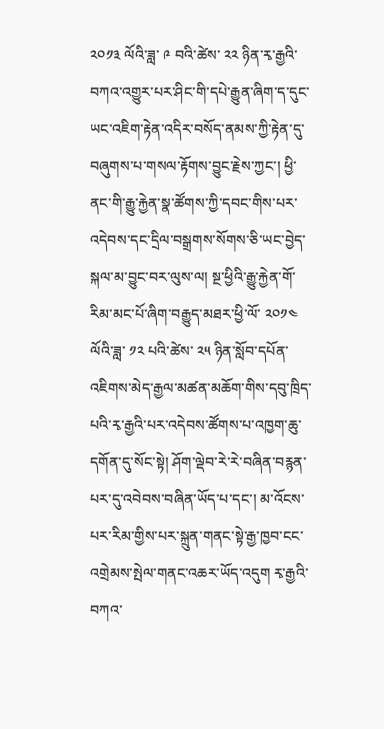༢༠༡༣ ལོའི་ཟླ་ ༩ བའི་ཚེས་ ༢༢ ཉིན་རྭ་རྒྱའི་བཀའ་འགྱུར་པར་ཤིང་གི་དཔེ་རྒྱུན་ཞིག་ད་དུང་ཡང་འཇིག་རྟེན་འདིར་བསོད་ནམས་ཀྱི་རྟེན་དུ་བཞུགས་པ་གསལ་རྟོགས་བྱུང་རྗེས་ཀྱང་། ཕྱི་ནང་གི་རྒྱུ་རྐྱེན་སྣ་ཚོགས་ཀྱི་དབང་གིས་པར་འདེབས་དང་དྲིལ་བསྒྲགས་སོགས་ཅི་ཡང་བྱེད་སྐལ་མ་བྱུང་བར་ལུས་ལ། སྔ་ཕྱིའི་རྒྱུ་རྐྱེན་གོ་རིམ་མང་པོ་ཞིག་བརྒྱུད་མཐར་ཕྱི་ལོ་ ༢༠༡༤ ལོའི་ཟླ་ ༡༢ པའི་ཚེས་ ༢༥ ཉིན་སློབ་དཔོན་འཇིགས་མེད་རྒྱལ་མཚན་མཆོག་གིས་དབུ་ཁྲིད་པའི་རྭ་རྒྱའི་པར་འདེབས་ཚོགས་པ་འཁྱག་ཆུ་དགོན་དུ་སོང་སྟེ། ཤོག་ལྡེབ་རེ་རེ་བཞིན་བརྙན་པར་དུ་འབེབས་བཞིན་ཡོད་པ་དང་། མ་འོངས་པར་རིམ་གྱིས་པར་སྐྲུན་གནང་སྟེ་རྒྱ་ཁྱབ་ངང་འགྲེམས་སྤེལ་གནང་འཆར་ཡོད་འདུག རྭ་རྒྱའི་བཀའ་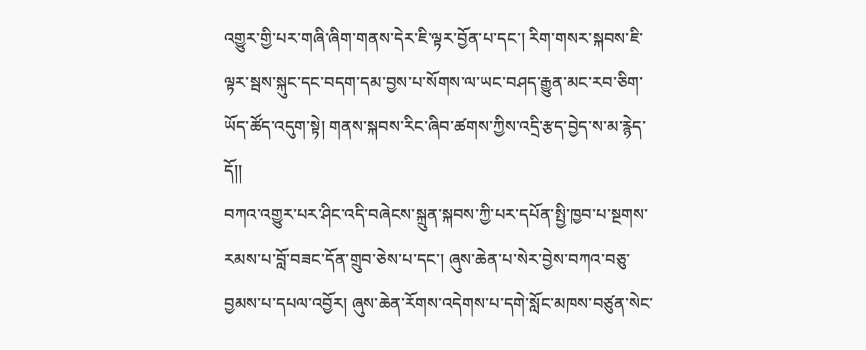འགྱུར་གྱི་པར་གཞི་ཞིག་གནས་དེར་ཇི་ལྟར་བྱོན་པ་དང་། རིག་གསར་སྐབས་ཇི་ལྟར་སྦས་སྐུང་དང་བདག་དམ་བྱས་པ་སོགས་ལ་ཡང་བཤད་རྒྱུན་མང་རབ་ཅིག་ཡོད་ཚོད་འདུག་སྟེ། གནས་སྐབས་རིང་ཞིབ་ཚགས་ཀྱིས་འདྲི་རྩད་བྱེད་ས་མ་རྙེད་དོ།།
བཀའ་འགྱུར་པར་ཤིང་འདི་བཞེངས་སྐྲུན་སྐབས་ཀྱི་པར་དཔོན་སྤྱི་ཁྱབ་པ་སྔགས་རམས་པ་བློ་བཟང་དོན་གྲུབ་ཅེས་པ་དང་། ཞུས་ཆེན་པ་སེར་བྱེས་བཀའ་བཅུ་བྱམས་པ་དཔལ་འབྱོར། ཞུས་ཆེན་རོགས་འདེགས་པ་དགེ་སློང་མཁས་བཙུན་སེང་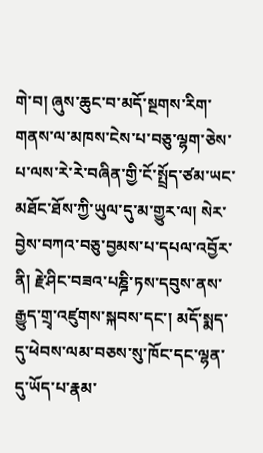གེ་བ། ཞུས་ཆུང་བ་མདོ་སྔགས་རིག་གནས་ལ་མཁས་ངེས་པ་བཅུ་ལྷག་ཅེས་པ་ལས་རེ་རེ་བཞིན་གྱི་ངོ་སྤྲོད་ཙམ་ཡང་མཐོང་ཐོས་ཀྱི་ཡུལ་དུ་མ་གྱུར་ལ། སེར་བྱེས་བཀའ་བཅུ་བྱམས་པ་དཔལ་འབྱོར་ནི། རྗེ་ཤིང་བཟའ་པཎྜི་ཏས་དབུས་ནས་རྒྱུད་གྲྭ་འཛུགས་སྐབས་དང་། མདོ་སྨད་དུ་ཕེབས་ལམ་བཅས་སུ་ཁོང་དང་ལྷན་དུ་ཡོད་པ་རྣམ་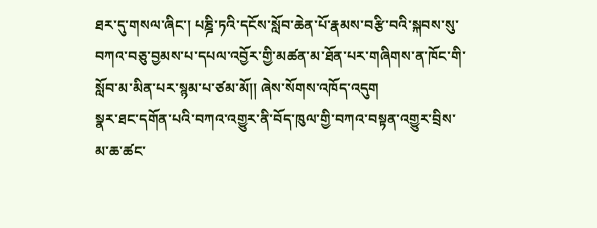ཐར་དུ་གསལ་ཞིང་། པཎྜི་ཏའི་དངོས་སློབ་ཆེན་པོ་རྣམས་བརྩི་བའི་སྐབས་སུ་བཀའ་བཅུ་བྱམས་པ་དཔལ་འབྱོར་གྱི་མཚན་མ་ཐོན་པར་གཞིགས་ན་ཁོང་གི་སློབ་མ་མིན་པར་སྙམ་པ་ཙམ་མོ།། ཞེས་སོགས་འཁོད་འདུག
སྣར་ཐང་དགོན་པའི་བཀའ་འགྱུར་ནི་བོད་ཁུལ་གྱི་བཀའ་བསྟན་འགྱུར་བྲིས་མ་ཆ་ཚང་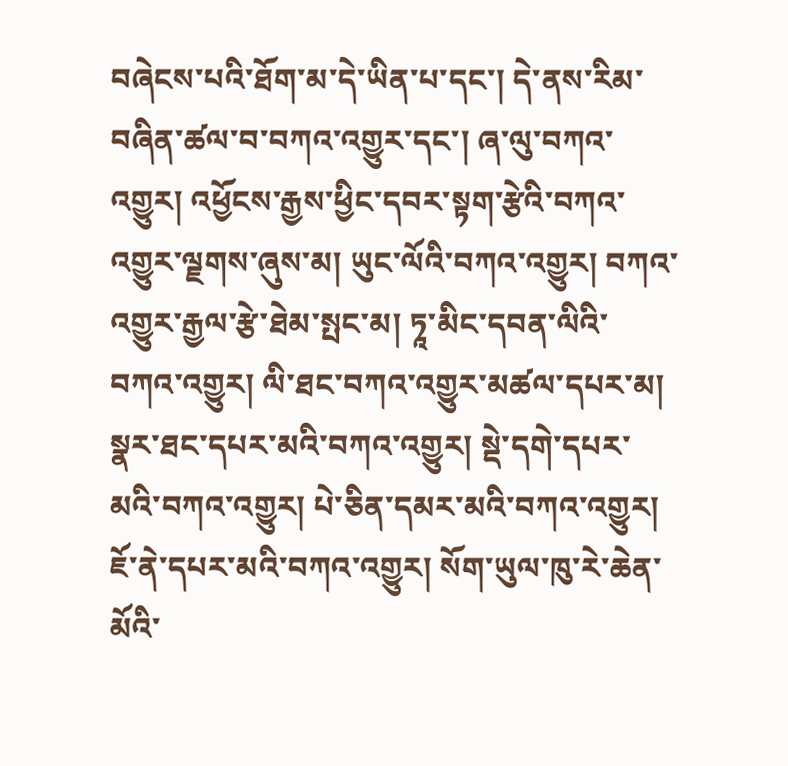བཞེངས་པའི་ཐོག་མ་དེ་ཡིན་པ་དང་། དེ་ནས་རིམ་བཞིན་ཚལ་བ་བཀའ་འགྱུར་དང་། ཞ་ལུ་བཀའ་འགྱུར། འཕྱོངས་རྒྱས་ཕྱིང་དབར་སྟག་རྩེའི་བཀའ་འགྱུར་ལྗགས་ཞུས་མ། ཡུང་ལོའི་བཀའ་འགྱུར། བཀའ་འགྱུར་རྒྱལ་རྩེ་ཐེམ་སྤང་མ། ཏཱ་མིང་དབན་ལིའི་བཀའ་འགྱུར། ལི་ཐང་བཀའ་འགྱུར་མཚལ་དཔར་མ། སྣར་ཐང་དཔར་མའི་བཀའ་འགྱུར། སྡེ་དགེ་དཔར་མའི་བཀའ་འགྱུར། པེ་ཅིན་དམར་མའི་བཀའ་འགྱུར། ཇོ་ནེ་དཔར་མའི་བཀའ་འགྱུར། སོག་ཡུལ་ཁུ་རེ་ཆེན་མོའི་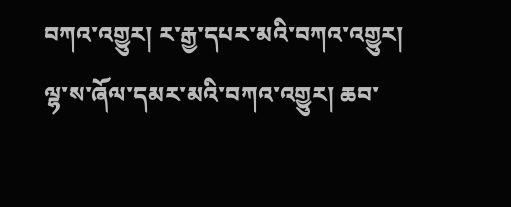བཀའ་འགྱུར། ར་རྒྱ་དཔར་མའི་བཀའ་འགྱུར། ལྷ་ས་ཞོལ་དམར་མའི་བཀའ་འགྱུར། ཆབ་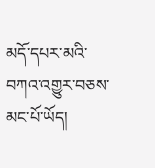མདོ་དཔར་མའི་བཀའ་འགྱུར་བཅས་མང་པོ་ཡོད།